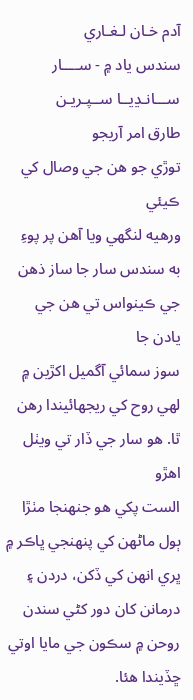آدم خـان لـغـاري
سندس ياد ۾ - ســــار
ســـانـڍيــا ســپـريـن
طارق امر آريجو
توڙي جو ھن جي وصال کي ڪيئي
ورھيه لنگھي ويا آھن پر پوءِ به سندس سار جا ساز ذھن جي ڪينواس تي ھن جي يادن جا
سوز سمائي آگميل اکڙين ۾ لھي روح کي ريجھائيندا رھن ٿا. ھو سار جي ڏار تي ويٺل اھڙو
الست پکي ھو جنھنجا مٺڙا ٻول ماڻھن کي پنھنجي ڀاڪر ۾ ڀري انھن کي ڏکن، دردن ۽
درمانن کان دور کڻي سندن روحن ۾ سڪون جي مايا اوتي ڇڏيندا ھئا.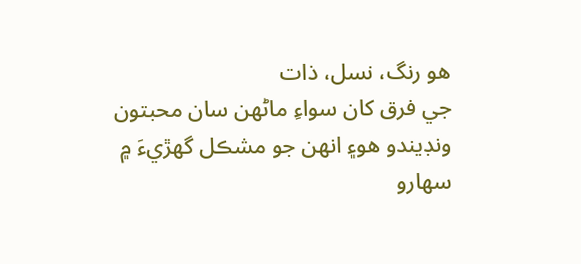ھو رنگ، نسل، ذات
جي فرق کان سواءِ ماڻھن سان محبتون ونڊيندو ھو۽ انھن جو مشڪل گھڙيءَ ۾ سھارو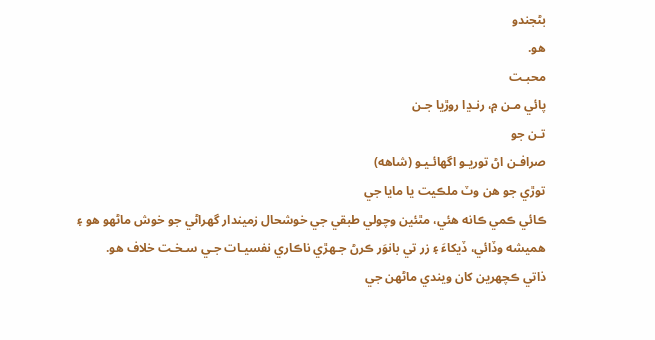بڻجندو
ھو.
محبـت
پائي مـن ۾، رنـڍا روڙيا جـن
تـن جو
صرافـن اڻ توريـو اگھائـيـو (شاھه)
توڙي جو ھن وٽ ملڪيت يا مايا جي
ڪائي ڪمي ڪانه ھئي، مٿئين وچولي طبقي جي خوشحال زميندار گھراڻي جو خوش ماڻھو ھو ۽
ھميشه وڏائي، ڏيکاءَ ۽ زر تي بانوَر ڪرڻ جـھڙي ناڪاري نفسيـات جـي سـخـت خلاف ھو.
ذاتي ڪچھرين کان ويندي ماڻھن جي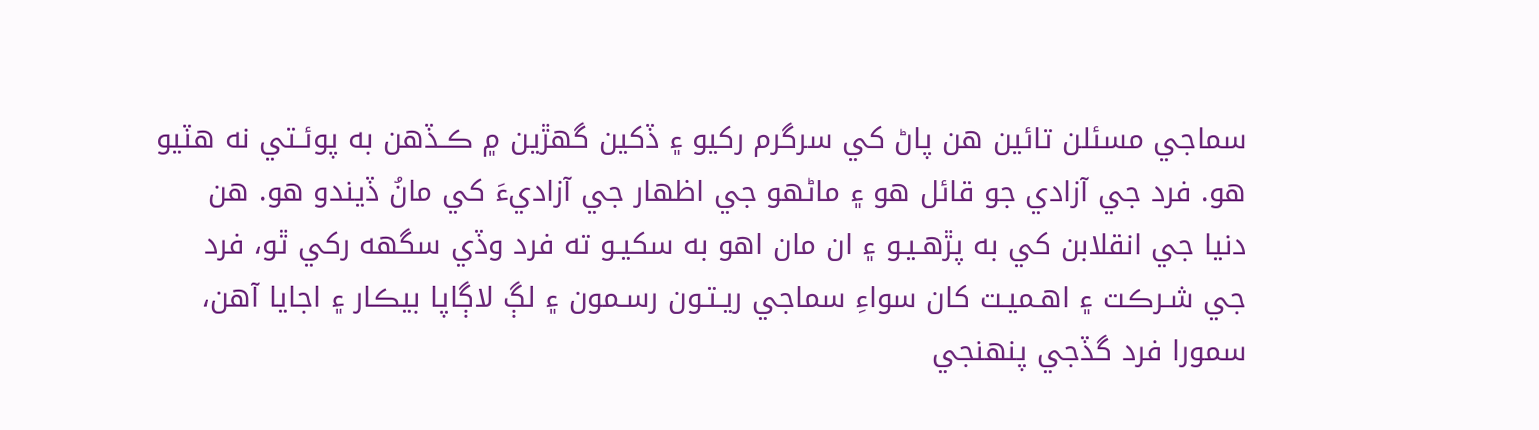سماجي مسئلن تائين ھن پاڻ کي سرگرم رکيو ۽ ڏکين گھڙين ۾ ڪـڏھن به پوئـتي نه ھٽيو
ھو. فرد جي آزادي جو قائل ھو ۽ ماڻھو جي اظھار جي آزاديءَ کي مانُ ڏيندو ھو. ھن
دنيا جي انقلابن کي به پڙھـيـو ۽ ان مان اھو به سکيـو ته فرد وڏي سگھه رکي ٿو، فرد
جي شـرڪت ۽ اھـميـت کان سواءِ سماجي ريـتـون رسـمون ۽ لڳ لاڳاپا بيڪار ۽ اجايا آھن،
سمورا فرد گڏجي پنھنجي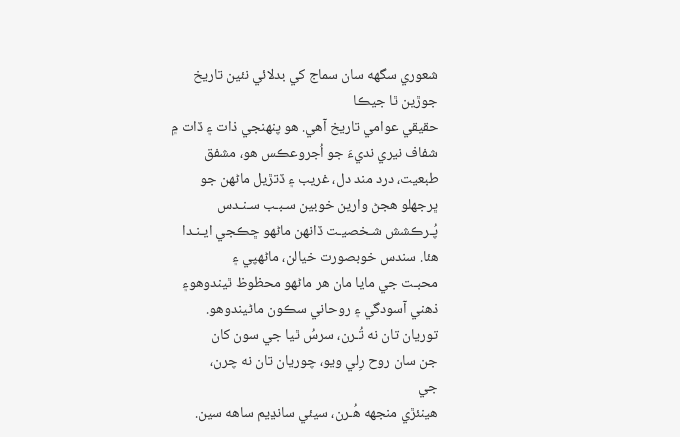شعوري سگھه سان سماج کي بدلائي نئين تاريخ جوڙين ٿا جيڪا
حقيقي عوامي تاريخ آھي. ھو پنھنجي ذات ۽ ڏات ۾ شفاف نيري نديءَ جو اُجروعڪس ھو، مشفق
طبعيت، درد مند دل، غريب ۽ ڏتڙيل ماڻھن جو ڀرجھلو ھجڻ وارين خوبين سـبـب سـنـدس
پُـرڪشش شـخصيـت ڏانھن ماڻھو ڇڪجي ايـنـدا ھئا. سندس خوبصورت خيالن، ماڻھپي ۽
محبـت جي مايا مان ھر ماڻھو محظوظ ٿيندوھو۽ ذھني آسودگي ۽ روحاني سڪون ماڻيندوھو.
توريان تان نه تُـرن، سرسُ ٿيا جي سون کان
جن سان روح رِلي ويو، چوريان تان نه چرن،
جي
ھينئڙي منجھه هُـرن، سيئي سانڍيم ساھه سين.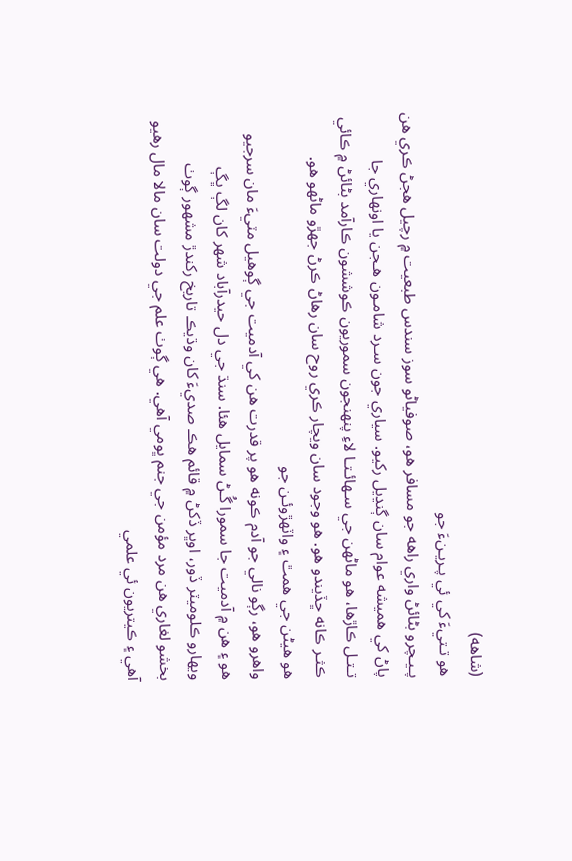(شاھه)
ھو تـتيءَ کي ئي پـريـنءَ جو
پـيـچرو بڻائڻ واري راھه جو مسافر ھو، صوفياڻو سوز سندس طبعيت ۾ رچيل ھجڻ ڪري ھن
پاڻ کي ھميشه عوام سان ڳنڍيل رکيو. سياري جون سـرد شامـون ھـجن يا اونھاري جا
تـتـل ڪاڙھا، ھو ماڻھن جي سـھائـتـا لاءِ پنھنجون سموريون ڪوششون ڪارآمد بڻائڻ ۾ ڪائي
ڪثـر ڪانه ڇڏيندو ھو. ھو وجود سان ويچار ڪري روح سان رھاڻ ڪرڻ جھڙو ماڻھو ھو.
ھو ھيڻن جي ھمٿ ۽ واٽھڙوئـن جو
واھرو ھو، رڳو نالي جو آدم ڪونه ھو پر قدرت ھن کي آدميت جي ڳوھيل مٽيءَ مان سرجيو
ھو ۽ ھن ۾ آدميت جا سمورا گُـڻ سمايل ھئا. سنڌ جي دل حيدرآباد شھر کان لڳ ڀڳ
ويھارو ڪلوميٽر ڏور، اوڀر ڏکڻ ۾ قائم ھڪ صديءَ کان وڌيڪ تاريخ رکندڙ مشھور ڳوٺ
بخشو لغاري ھن مرد مؤمن جي جنم ڀومي آھي. ھي ڳوٺ علم جي دولت سان مالا مال رھيو
آھي ۽ ڪيتريون ئي علمي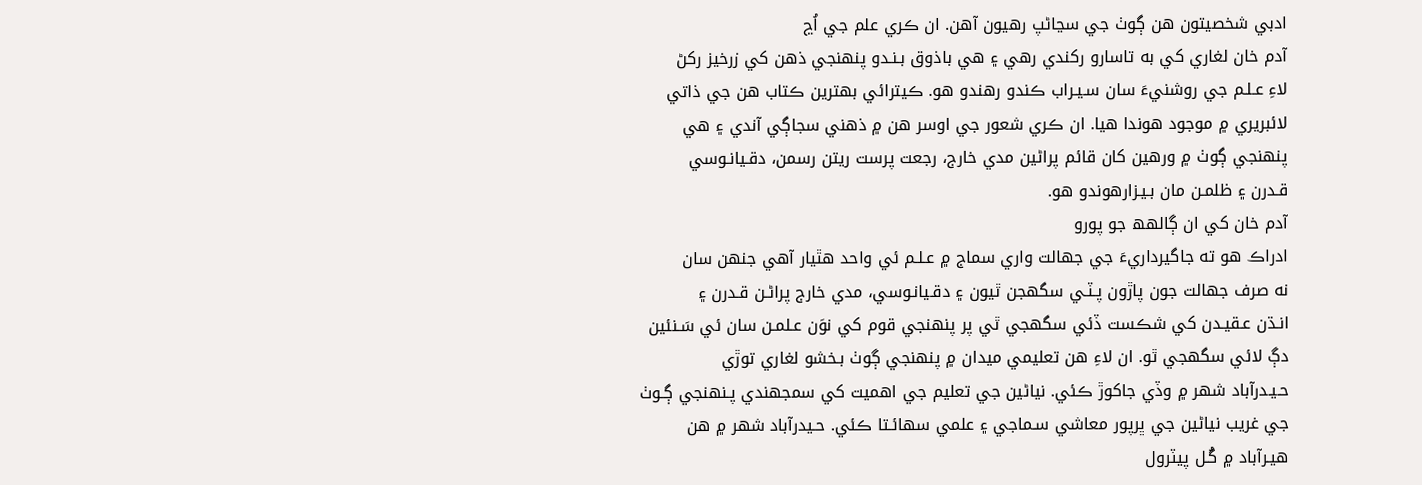ادبي شخصيتون ھن ڳوٺ جي سڃاڻپ رھيون آھن. ان ڪري علم جي اُڃ
آدم خان لغاري کي به تاسارو رکندي رھي ۽ ھي باذوق بـنـدو پنھنجي ذھن کي زرخيز رکڻ
لاءِ عـلـم جي روشنيءَ سان سـيـراب ڪندو رھندو ھو. ڪيترائي بھترين ڪتاب ھن جي ذاتي
لائبريري ۾ موجود ھوندا ھيا. ان ڪري شعور جي اوسر ھن ۾ ذھني سجاڳي آندي ۽ ھي
پنھنجي ڳوٺ ۾ ورھين کان قائم پراڻين مدي خارج، رجعت پرست ريتن رسمن، دقـيانـوسي
قـدرن ۽ ظلمـن مان بـيـزارھوندو ھو.
آدم خان کي ان ڳالهھ جو پورو
ادراڪ ھو ته جاگيرداريءَ جي جھالت واري سماج ۾ عـلـم ئي واحد ھٿيار آھي جنھن سان
نه صرف جھالت جون پاڙون پـٽـي سگھجن ٿيون ۽ دقـيانـوسي، مدي خارج پراڻـن قـدرن ۽
انـڌن عـقيـدن کي شڪست ڏئي سگھجي ٿي پر پنھنجي قوم کي نوَن عـلمـن سان ئي سَـنئين
دڳ لائي سگھجي ٿو. ان لاءِ ھن تعليمي ميدان ۾ پنھنجي ڳوٺ بـخشو لغاري توڙي
حـيـدرآباد شھر ۾ وڏي جاکوڙ ڪئي. نياڻين جي تعليم جي اھميت کي سمجھندي پـنھنجي ڳـوٺ
جي غريب نياڻين جي ڀرپور معاشي سـماجي ۽ علمي سھائـتا ڪئي. حـيدرآباد شھر ۾ ھن
ھيـرآباد ۾ گُـل پيٽرول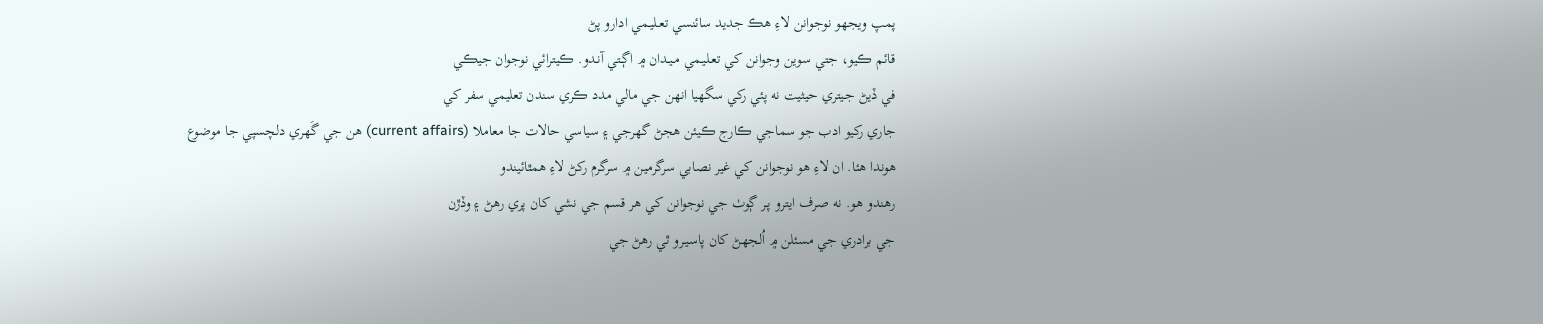پمپ ويجھو نوجوانن لاءِ ھڪ جديد سائنسي تعـليـمي ادارو پڻ
قائم ڪيو، جتي سوين وجوانن کي تعـليـمي مـيـدان ۾ اڳـتي آنـدو. ڪيترائي نوجوان جيڪي
في ڏيڻ جـيتري حيثيت نه پئي رکي سگھيا انھن جي مالي مدد ڪري سندن تعليمي سفر کي
جاري رکيو ادب جو سماجي ڪارج ڪيئن ھجڻ گھرجي ۽ سياسي حالات جا معاملا (current affairs) ھن جي گَھري دلچسپي جا موضوع
ھوندا ھئا. ان لاءِ ھو نوجوانن کي غير نصابي سرگرمين ۾ سرگرم رکڻ لاءِ ھمٿائيندو
رھندو ھو. نه صرف ايترو پـر ڳوٺ جي نوجوانن کي ھر قسم جي نشي کان پري رھڻ ۽ وڏڙن
جي برادري جي مسئلن ۾ اُلجھڻ کان پاسيـرو ٿي رھڻ جي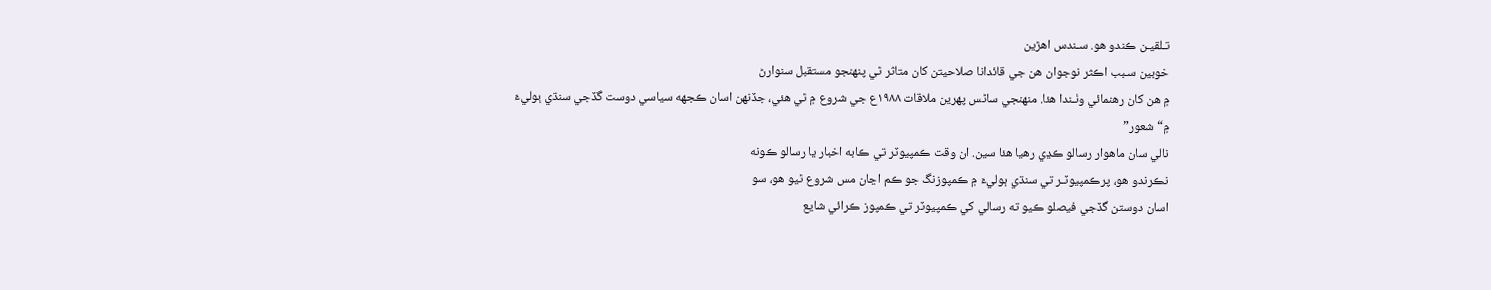تـلقيـن ڪندو ھو. سـندس اھڙين
خوبين سـبب اڪثر نوجوان ھن جي قائدانا صلاحيتن کان متاثر ٿي پنھنجو مستقبل سنوارڻ
۾ ھن کان رھنمائي وٺـندا ھئا. منھنجي ساڻس پھرين ملاقات ۱۹۸۸ع جي شروع ۾ ٿي ھئي، جڏنھن اسان ڪجھه سياسي دوست گڏجي سنڌي ٻوليءَ ۾“شعور”
نالي سان ماھوار رسالو ڪڍي رھيا ھئا سين. ان وقت ڪمپيوٽر تي ڪابه اخبار يا رسالو ڪونه
نڪرندو ھو، پرڪمپيوٽـر تي سنڌي ٻوليءَ ۾ ڪمپوزنگ جو ڪم اڃان مس شروع ٿيو ھو، سو
اسان دوستن گڏجي فيصلو ڪيو ته رسالي کي ڪمپيوٽر تي ڪمپوز ڪرائي شايع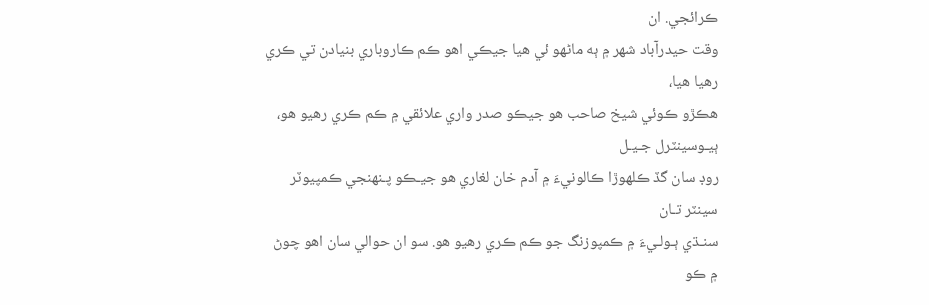ڪرائجي. ان
وقت حيدرآباد شھر ۾ ٻه ماڻھو ئي ھيا جيڪي اھو ڪم ڪاروباري بنيادن تي ڪري رھيا ھيا،
ھڪڙو ڪوئي شيخ صاحب ھو جيڪو صدر واري علائقي ۾ ڪم ڪري رھيو ھو، ٻيـوسينٽرل جـيـل
روڊ سان گڏ ڪلھوڙا ڪالونيءَ ۾ آدم خان لغاري ھو جيـڪو پـنھنجي ڪمپيوٽر سينٽر تـان
سنـڌي ٻـولـيءَ ۾ ڪمپوزنگ جو ڪم ڪري رھيو ھو. سو ان حوالي سان اھو چوڻ ۾ ڪو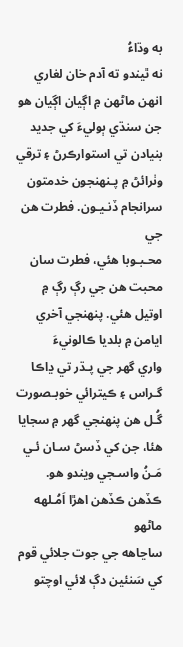به وڌاءُ
نه ٿيندو ته آدم خان لغاري انھن ماڻھن ۾ اڳيان اڳيان ھو جن سنڌي ٻوليءَ کي جديد
بنيادن تي استوارڪرڻ ۽ ترقي وٺرائڻ ۾ پـنھنجون خدمتون سرانجام ڏنـيـون. فطرت ھن جي
محـبـوبا ھئي، فطرت سان محبت ھن جي رڳ رڳ ۾ اوتيل ھئي. پنھنجي آخري ايامن ۾ بلديا ڪالونيءَ
واري گھر جي پـڌر تي ڍاڪا گـراس ۽ ڪيترائي خوبـصورت گُـل ھن پنھنجي گھر ۾ سجايا
ھئا، جن کي ڏسڻ سـان ئـي مَـنُ واسـجي ويندو ھو.
ڪڏھن ڪڏھن اھڙا اَمُـلھه ماڻھو
ساڃاھه جي جوت جلائي قوم کي سَنئين دڳ لائي اوچتو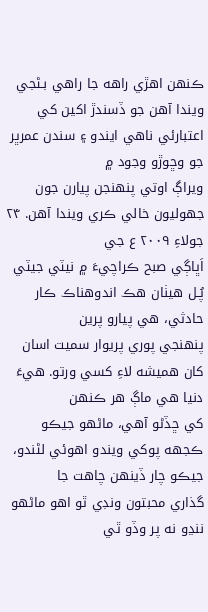ڪنھن اھڙي راھه جا راھي بـڻجي
ويندا آھن جو ڏسندڙ اکين کي اعتبارئي ناھي ايندو ۽ سندن عمرڀر جو وڇوڙو وجود ۾
ويراڳ اوتي پنھنجن پيارن جون جھوليون خالي ڪري ويندا آھن. ۲۴ جولاءِ ۲۰۰۹ ع جي
اَڀاڳي صبح ڪراچيءَ ۾ نيٽي جيٽي پُـل ھيٺان ھڪ اندوھناڪ ڪار حادثي، ھي پيارو پرين
پنھنجي پوري پريوار سميت اسان کان ھميشه لاءِ کسي ورتو. ھيءَ دنيا ھي ماڳ ھر ڪنھن
کي ڇڏڻو آھي، ماڻھو جيڪو ڪجھه پوکي ويندو اھوئي لڻندو، جيڪو چار ڏينھن چاھت جا
گذاري محبتون ونڊي ٿو اھو ماڻھو ننڍو نه پر وڏو ٿي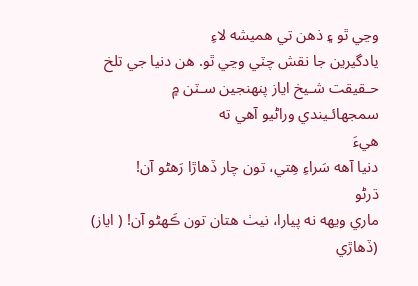وڃي ٿو ۽ ذھن تي ھميشه لاءِ
يادگيرين جا نقش چٽي وڃي ٿو. ھن دنيا جي تلخ حـقيقت شـيخ اياز پنھنجين سـٽن ۾
سمجھائـيندي وراڻيو آھي ته
هيءَ
دنيا آھه سَراءِ هِتي، تون چار ڏهاڙا رَهڻو آن!
ڌرڻو
ماري ويھه نه پيارا، نيٺ هتان تون ڪَهڻو آن! ( اياز)
(ڏھاڙي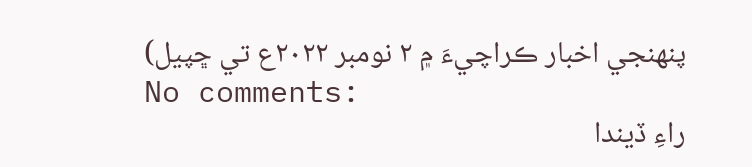پنھنجي اخبار ڪراچيءَ ۾ ۲ نومبر ۲۰۲۲ع تي ڇپيل)
No comments:
راءِ ڏيندا